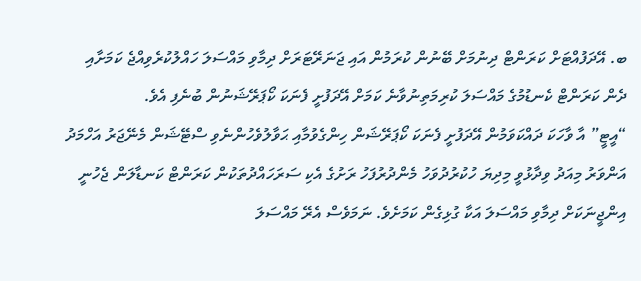ބ. އޭދަފުއްޓަށް ކަރަންޓް ދިނުމަށް ބޭނުން ކުރަމުން އައި ޖަނަރޭޓަރަށް ދިމާވި މައްސަލަ ހައްލުކުރެވިއްޖެ ކަމަށާއި ދެން ކަރަންޓް ކެނޑުމުގެ މައްސަލަ ކުރިމަތިނުވާނެ ކަމަށް އޭދަފުށީ ފެނަކަ ކޯޕަރޭޝަނުން ބުނެފި އެވެ.
“އީޓީ” އާ ވާހަކަ ދައްކަވަމުން އޭދަފުށީ ފެނަކަ ކޯޕަރޭޝަން ހިންގެވުމާއި ޙަވާލުވެހުންނެވި ސްޓޭޝަން މެނޭޖަރު އަހްމަދު އަންވަރު މިއަދު ވިދާޅުވީ މިދިޔަ ހުކުރުދުވަހު މެންދުރުފަހު ރަށުގެ އެކި ސަރަހައްދުތަކުން ކަރަންޓް ކަނޑާލަން ޖެހުނީ އިންޖީނަކަށް ދިމާވި މައްސަލަ އަކާ ގުޅިގެން ކަމަށެވެ. ނަމަވެސް އެރޭ މައްސަލަ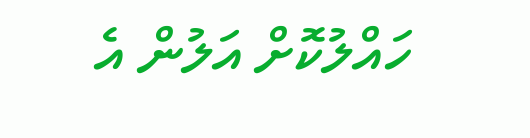ހައްލުކޮށް އަލުން އެ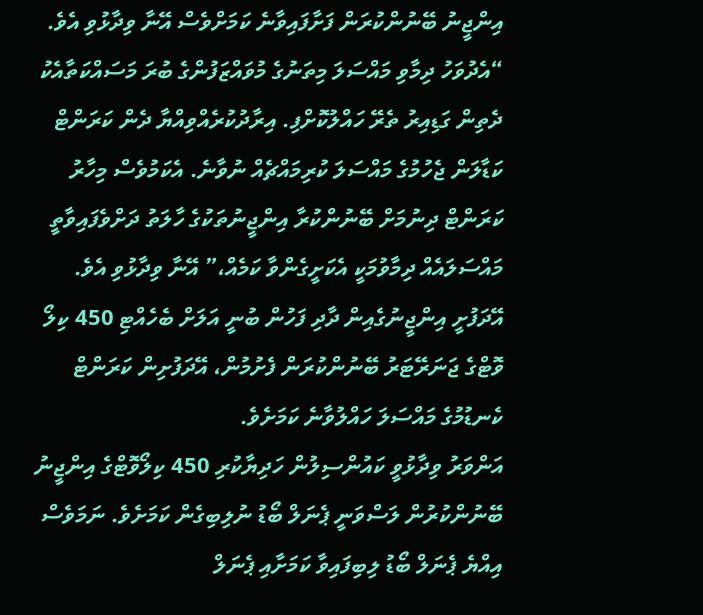އިންޖީނު ބޭނުންކުރަން ފަށާފައިވާނެ ކަމަށްވެސް އޭނާ ވިދާޅުވި އެވެ.
“އެދުވަހު ދިމާވި މައްސަލަ މިތަނުގެ މުވައްޒަފުންގެ ބުރަ މަސައްކަތާއެކު ދެތިން ގަޑިއިރު ތެރޭ ހައްލުކޮށްފި. އިރާދުކުރެއްވިއްޔާ ދެން ކަރަންޓް ކަޑާލަން ޖެހުމުގެ މައްސަލަ ކުރިމައްޗެއް ނުވާނެ. އެކަމުވެސް މިހާރު ކަރަންޓް ދިނުމަށް ބޭނުންކުރާ އިންޖީނުތަކުގެ ހާލަތު ދަށްވެފައިވާތީ މައްސަލައެއް ދިމާވުމަކީ އެކަށީގެންވާ ކަމެއް،” އޭނާ ވިދާޅުވި އެވެ.
އޭދަފުށީ އިންޖީނުގެއިން ދާދި ފަހުން ބުނީ އަލަށް ބެހެއްޓި 450 ކިލޯ ވޮޓްގެ ޖަނަރޭޓަރު ބޭނުންކުރަން ފެށުމުން، އޭދަފުށިން ކަރަންޓް ކެނޑުމުގެ މައްސަލަ ހައްލުވާނެ ކަމަށެވެ.
އަންވަރު ވިދާޅުވީ ކައުންސިލުން ހަދިޔާކުރި 450 ކިލޯވޮޓްގެ އިންޖީނު ބޭނުންކުރުން ލަސްވަނީ ޕެނަލް ބޯޑު ނުލިބިގެން ކަމަށެވެ. ނަމަވެސް އިއްޔެ ޕެނަލް ބޯޑު ލިބިފައިވާ ކަމަށާއި ޕެނަލް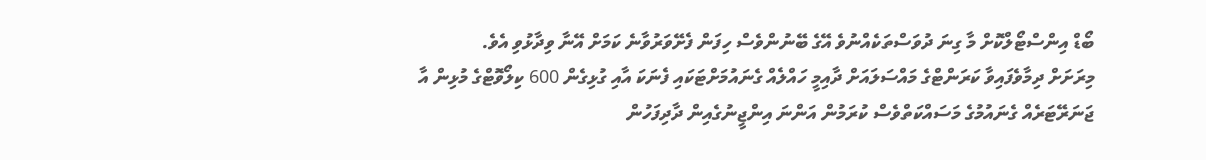ބޯޑް އިންސްޓޯލްކޮށް މާ ގިނަ ދުވަސްތަކެއްނުވެ އޭގެ ބޭނުންވެސް ހިފަން ފެށޭވަރުވާނެ ކަމަށް އޭނާ ވިދާޅުވި އެވެ.
މިރަށަށް ދިމާވެފައިވާ ކަރަންޓްގެ މައްސަލައަށް ދާއިމީ ހައްލެއް ގެނައުމަށްޓަކައި ފެނަކަ އާއި ގުޅިގެން 600 ކިލޯވޮޓްގެ މުޅިން އާ ޖަނަރޭޓަރެއް ގެނައުމުގެ މަސައްކަތްވެސް ކުރަމުން އަންނަ އިންޖީނުގެއިން ދާދިފަހުން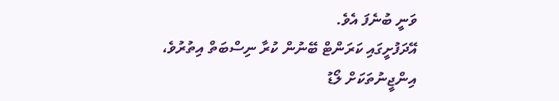ވަނީ ބުނެފަ އެވެ.
އޭދަފުށީގައި ކަރަންޓް ބޭނުން ކުރާ ނިސްބަތް އިތުރުވެ، އިންޖީނުތަކަށް ލޯޑު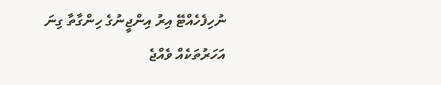ނުހިފެހެއްޓޭ އިރު އިންޖީނުގެ ހިންގާތާ ގިނަ އަހަރުތަކެއް ވެއްޖެ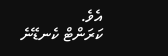އެވެ.
ކަރަންޓް ކެނޑޭނެ